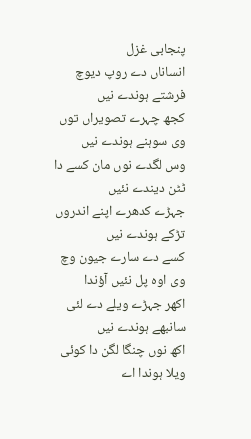پنجابی غزل
انساناں دے روپ دیوچ فرشتے ہوندے نیں
کجھ چہرے تصویراں توں وی سوہنے ہوندے نیں
وس لگدے نوں مان کسے دا ٹٹن دیندے نئیں
جہڑے کدھرے اپنے اندروں تڑکے ہوندے نیں
کسے دے سارے جیون وچ وی اوہ پل نئیں آؤندا
اکھر جہڑے ویلے دے لئی سانبھے ہوندے نیں
اکھ نوں چنگا لگن دا کوئی ویلا ہوندا اے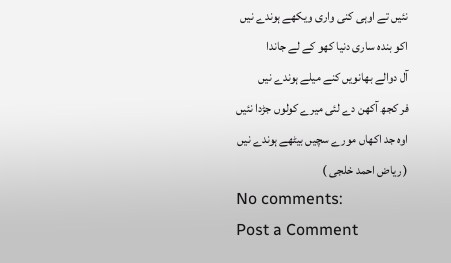نئیں تے اوہی کنی واری ویکھے ہوندے نیں
اکو بندہ ساری دنیا کھو کے لے جاندا
آل دوالے بھانویں کنے میلے ہوندے نیں
فر کجھ آکھن دے لئی میرے کولوں جڑدا نئیں
اوہ جد اکھاں مورے سچیں بیٹھے ہوندے نیں
( ریاض احمد خلجی )
No comments:
Post a Comment